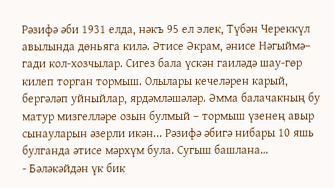Рәзифә әби 1931 елда, нәкъ 95 ел элек, Түбән Череккүл авылында дөньяга килә. Әтисе Әкрам, әнисе Нәгыймә– гади кол-хозчылар. Сигез бала үскән гаиләдә шау-гөр килеп торган тормыш. Олылары кечеләрен карый, бергәләп уйныйлар, ярдәмләшәләр. Әмма балачакның бу матур мизгелләре озын булмый – тормыш үзенең авыр сынауларын әзерли икән... Рәзифә әбигә нибары 10 яшь булганда әтисе мәрхүм була. Сугыш башлана…
- Бәләкәйдән үк бик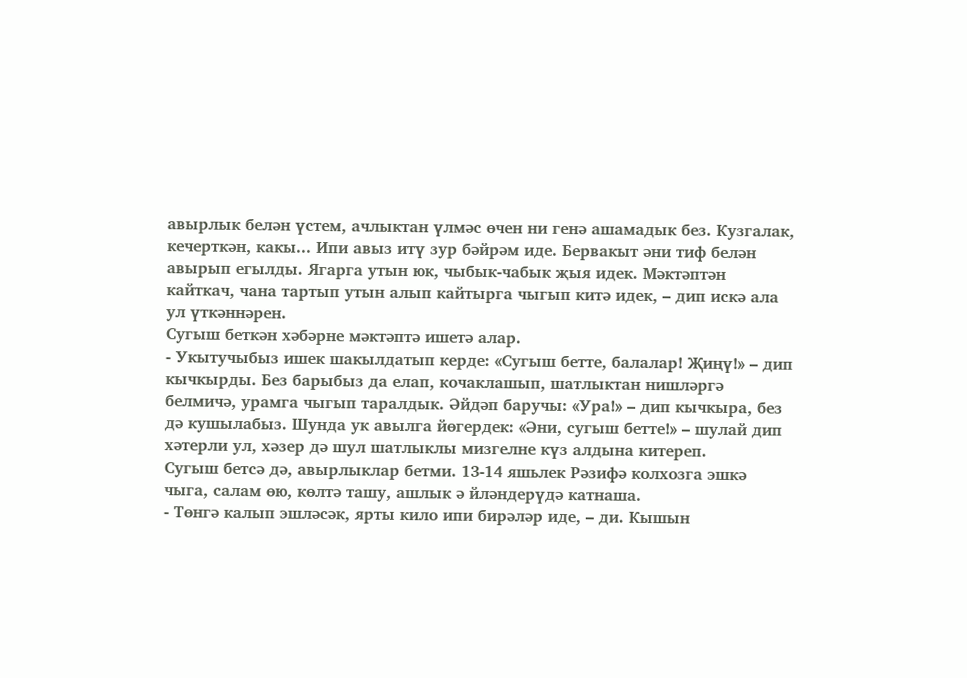авырлык белән үстем, ачлыктан үлмәс өчен ни генә ашамадык без. Кузгалак, кечерткән, какы... Ипи авыз итү зур бәйрәм иде. Бервакыт әни тиф белән авырып егылды. Ягарга утын юк, чыбык-чабык җыя идек. Мәктәптән кайткач, чана тартып утын алып кайтырга чыгып китә идек, – дип искә ала ул үткәннәрен.
Сугыш беткән хәбәрне мәктәптә ишетә алар.
- Укытучыбыз ишек шакылдатып керде: «Сугыш бетте, балалар! Җиңү!» – дип кычкырды. Без барыбыз да елап, кочаклашып, шатлыктан нишләргә белмичә, урамга чыгып таралдык. Әйдәп баручы: «Ура!» – дип кычкыра, без дә кушылабыз. Шунда ук авылга йөгердек: «Әни, сугыш бетте!» – шулай дип хәтерли ул, хәзер дә шул шатлыклы мизгелне күз алдына китереп.
Сугыш бетсә дә, авырлыклар бетми. 13-14 яшьлек Рәзифә колхозга эшкә чыга, салам өю, көлтә ташу, ашлык ә йләндерүдә катнаша.
- Төнгә калып эшләсәк, ярты кило ипи бирәләр иде, – ди. Кышын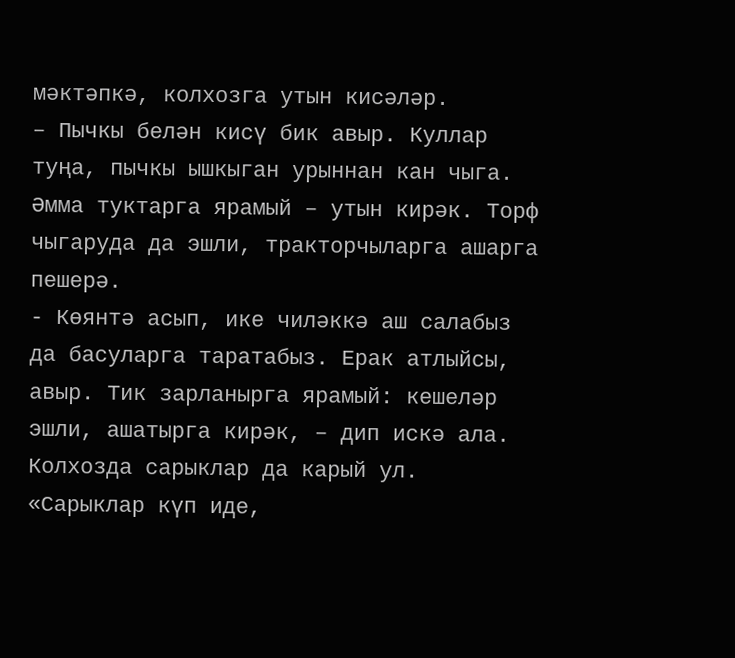мәктәпкә, колхозга утын кисәләр.
– Пычкы белән кисү бик авыр. Куллар туңа, пычкы ышкыган урыннан кан чыга. Әмма туктарга ярамый – утын кирәк. Торф чыгаруда да эшли, тракторчыларга ашарга пешерә.
- Көянтә асып, ике чиләккә аш салабыз да басуларга таратабыз. Ерак атлыйсы, авыр. Тик зарланырга ярамый: кешеләр эшли, ашатырга кирәк, – дип искә ала.
Колхозда сарыклар да карый ул. «Сарыклар күп иде,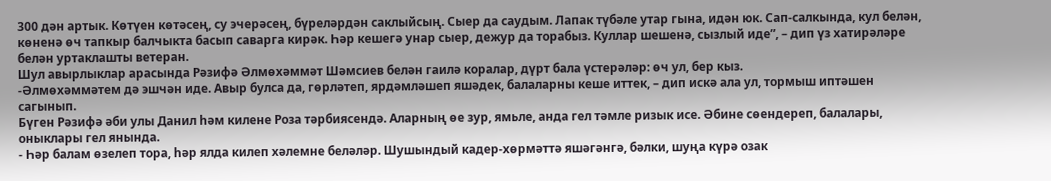300 дән артык. Көтүен көтәсең, су эчерәсең, бүреләрдән саклыйсың. Сыер да саудым. Лапак түбәле утар гына, идән юк. Сап-салкында, кул белән, көненә өч тапкыр балчыкта басып саварга кирәк. Һәр кешегә унар сыер, дежур да торабыз. Куллар шешенә, сызлый иде”, – дип үз хатирәләре белән уртаклашты ветеран.
Шул авырлыклар арасында Рәзифә Әлмөхәммәт Шәмсиев белән гаилә коралар, дүрт бала үстерәләр: өч ул, бер кыз.
-Әлмөхәммәтем дә эшчән иде. Авыр булса да, гөрләтеп, ярдәмләшеп яшәдек, балаларны кеше иттек, – дип искә ала ул, тормыш иптәшен сагынып.
Бүген Рәзифә әби улы Данил һәм килене Роза тәрбиясендә. Аларның өе зур, ямьле, анда гел тәмле ризык исе. Әбине сөендереп, балалары, оныклары гел янында.
- Һәр балам өзелеп тора, һәр ялда килеп хәлемне беләләр. Шушындый кадер-хөрмәттә яшәгәнгә, бәлки, шуңа күрә озак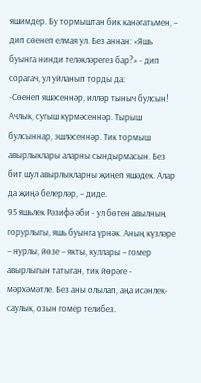яшимдер. Бу тормыштан бик канәгатьмен, – дип сөенеп елмая ул. Без аннан: «Яшь буынга нинди теләкләрегез бар?» - дип сорагач, ул уйланып торды да:
-Сөенеп яшәсеннәр, илләр тыныч булсын! Ачлык, сугыш күрмәсеннәр. Тырыш булсыннар, эшләсеннәр. Тик тормыш авырлыклары аларны сындырмасын. Без бит шул авырлыкларны җиңеп яшәдек. Алар да җиңә белерләр, – диде.
95 яшьлек Рәзифә әби - ул бөтен авылның горурлыгы, яшь буынга үрнәк. Аның күзләре – нурлы, йөзе – якты, куллары – гомер авырлыгын татыган, тик йөрәге - мәрхәмәтле. Без аны олылап, аңа исәнлек-саулык, озын гомер телибез.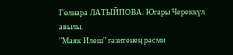Гөлнара ЛАТЫЙПОВА. Югары Череккүл авылы.
"Маяк Илеш" гәзитенең рәсми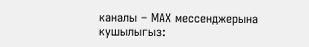каналы – МАХ мессенджерына кушылыгыз: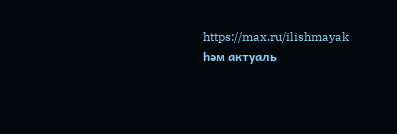https://max.ru/ilishmayak һәм актуаль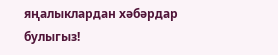яңалыклардан хәбәрдар булыгыз!